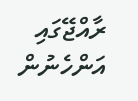ރާއްޖޭގައި އަންހެނުން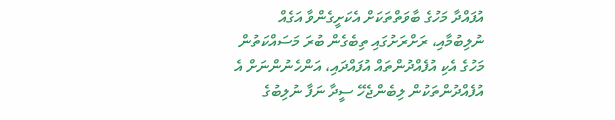އުފައްދާ މަހުގެ ބާވަތްތަކަށް އެކަށީގެންވާ އަގެއް ނުލިބުމާއި، ރަށްރަށުގައި ތިބެގެން ބުރަ މަސައްކަތުން މަހުގެ އެކި އުފެއްދުންތައް އުފައްދައި، އަންހެނުންނަށް އެ އުފެއްދުންތަކުން ލިބެންޖެހޭ ސީދާ ނަފާ ނުލިބުގެ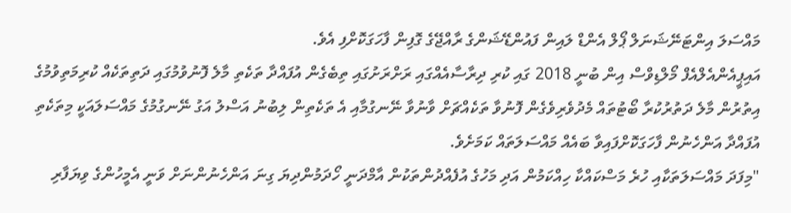މައްސަލަ އިންޓަނޭޝަނަލް ޕޯލް އެންޑް ލައިން ފައުންޑޭޝަންގެ ރާއްޖޭގެ ގޮފިން ފާހަގަކޮށްފި އެވެ.
އައިޕީއެންއެލްއެފް މޯލްޑިވްސް އިން ބުނީ 2018 ގައި ކުރި ދިރާސާއެއްގައި ރަށްރަށުގައި ތިބެގެން އުފައްދާ ތަކެތި މާލެ ފޮނުވުމުގައި ދަތިތަކެއް ކުރިމަތިވުމުގެ އިތުރުން މާލެ ދަތުރުކުރާ ބޯޓުތައް މެދުވެރިވެގެން ފޮނުވާ ތަކެއްޗަށް ވާނުވާ ނޭނގުމާއި އެ ތަކެތިން ލިބުނު އަސްލު އަގު ނޭނގުމުގެ މައްސަލައަކީ މިތަކެތި އުފައްދާ އަންހެނުން ފާހަގަކޮށްފައިވާ ބައެއް މައްސަލަތައް ކަމަށެވެ.
"މިފަދަ މައްސަލަތަކާއި ހުރެ މަސްކައްކާ ހިއްކަމުން އަދި މަހުގެ އުފެއްދުންތަކުން އާމްދަނީ ހޯދަމުންދިޔަ ގިނަ އަންހެނުންނަށް ވަނީ އެމީހުންގެ ވިޔަފާރި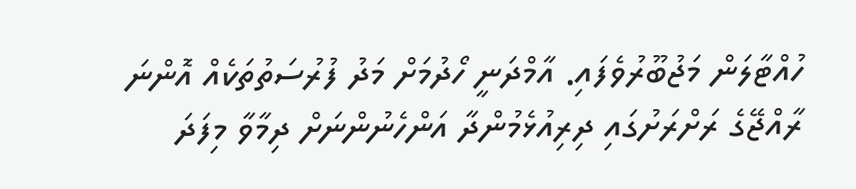ހުއްޓާލަން މަޖުބޫރުވެފައި. އާމްދަނީ ހޯދުމަށް މަދު ފުރުސަތުތަކެއް އޮންނަ ރާއްޖޭގެ ރަށްރަށުގައި ދިރިއުޅެމުންދާ އަންހެނުންނަށް ދިމާވާ މިފަދަ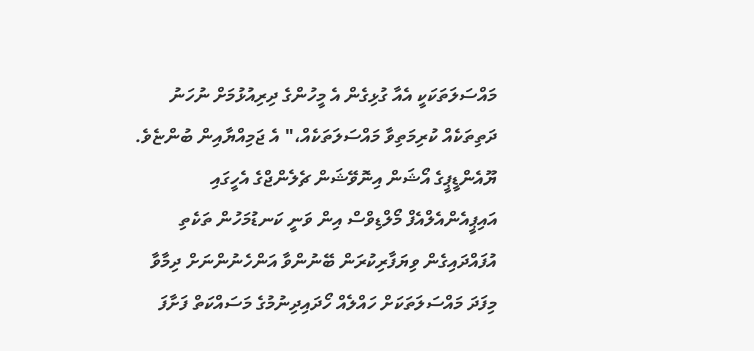މައްސަލަތަކަކީ އެއާ ގުޅިގެން އެ މީހުންގެ ދިރިއުޅުމަށް ނުހަނު ދަތިތަކެއް ކުރިމަތިވާ މައްސަލަތަކެއް،" އެ ޖަމިއްޔާއިން ބުންޏެވެ.
ޔޫއެންޑީޕީގެ އޯޝަން އިނޮވޭޝަން ޗެލެންޖްގެ އެހީގައި އައިޕީއެންއެލްއެފް މޯލްޑިވްސް އިން ވަނީ ކަނޑުމަހުން ތަކެތި އުފައްދައިގެން ވިޔަފާރިކުރަން ބޭނުންވާ އަންހެނުންނަށް ދިމާވާ މިފަދަ މައްސަލަތަކަށް ހައްލެއް ހޯދައިދިނުމުގެ މަސައްކަތް ފަށާފަ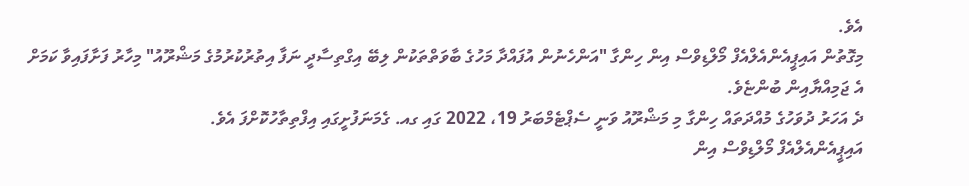އެވެ.
މިގޮތުން އައިޕީއެންއެލްއެފް މޯލްޑިވްސް އިން ހިންގާ "އަންހެނުން އުފައްދާ މަހުގެ ބާވަތްތަކުން ލިބޭ އިގްތިސާދީ ނަފާ އިތުރުކުރުމުގެ މަޝްރޫއު" މިހާރު ފަށާފައިވާ ކަމަށް އެ ޖަމިއްޔާއިން ބުންޏެވެ.
ދެ އަހަރު ދުވަހުގެ މުއްދަތައް ހިންގާ މި މަޝްރޫއު ވަނީ ސެޕްޓެމްބަރު 19، 2022 ގައި ގއ. ގެމަނަފުށީގައި އިފްތިތާހުކޮށްފަ އެވެ.
އައިޕީއެންއެލްއެފް މޯލްޑިވްސް އިން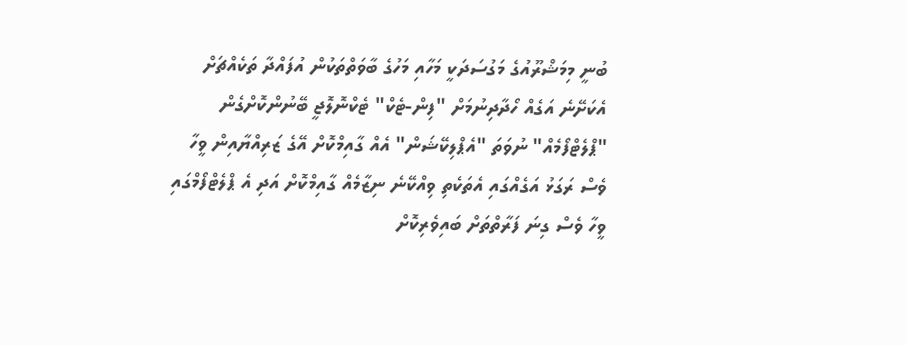ބުނީ މިމަޝްރޫއުގެ މަގުސަދަކީ މަހާއި މަހުގެ ބާވަތްތަކުން އުފައްދާ ތަކެއްޗަށް އެކަށޭނެ އަގެއް ހޯދާދިނުމަށް "ފިން-ޓެކް" ޓެކްނޮލޮޖީ ބޭނުންކޮށްގެން "ޕްލެޓްފޯމެއް" ނުވަތަ "އެޕްލިކޭޝަން" އެއް ގާއިމްކޮށް އޭގެ ޒަރިއްޔާއިން ވީހާ ވެސް ރަގަޅު އަގެއްގައި އެތަކެތި ވިއްކޭނެ ނިޒާމެއް ގާއިމްކޮށް އަދި އެ ޕްލެޓްފޯމްގައި ވީހާ ވެސް ގިނަ ފަރާތްތަށް ބައިވެރިކޮށް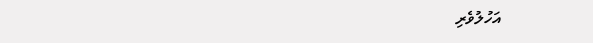އަހުލުވެރި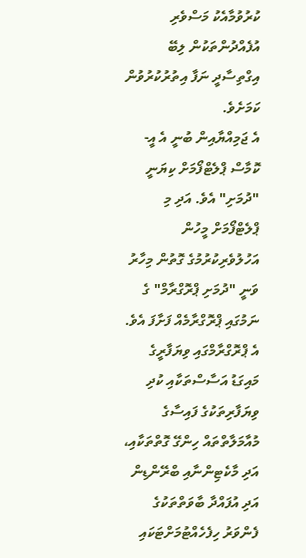ކުރުވުމާއެކު މަސްވެރި އުފެއްދުންތަކުން ލިބޭ އިގްތިސާދީ ނަފާ އިތުރުކުރުވުން ކަމަށެވެ.
އެ ޖަމިއްޔާއިން ބުނީ އެ އީ- ކޮމާސް ޕްލެޓްފޯމަށް ކިޔަނީ "ދުމަށި" އެވެ. އަދި މި ޕްލެޓްފޯމަށް މީހުން އަހުލުވެރިކުރުމުގެ ގޮތުން މިހާރު ވަނީ "ދުމަށި ޕްރޮގްރާމް" ގެ ނަމުގައި ޕްރޮގްރާމެއް ފަށާފަ އެވެ.
އެ ޕްރޮގްރާމްގައި ވިޔަފާރީގެ މައިގަޑު އަސާސްތަކާއި ކުދި ވިޔަފާރިތަކުގެ ފައިސާގެ މުއާމަލާތްތައް ހިންގޭ ގޮތްތަކާއި، އަދި މާކެޓިންނާއި ބްރޭންޑިން އަދި އުފައްދާ ބާވަތްތަކުގެ ފެންވަރު ހިފެހެއްޓުމަށްޓަކައި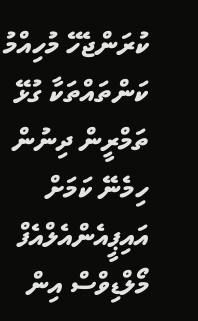ކުރަންޖެހޭ މުހިއްމު ކަންތައްތަކާ ގުޅޭ ތަމްރީން ދިނުން ހިމެނޭ ކަމަށް އައިޕީއެންއެލްއެފް މޯލްޑިވްސް އިން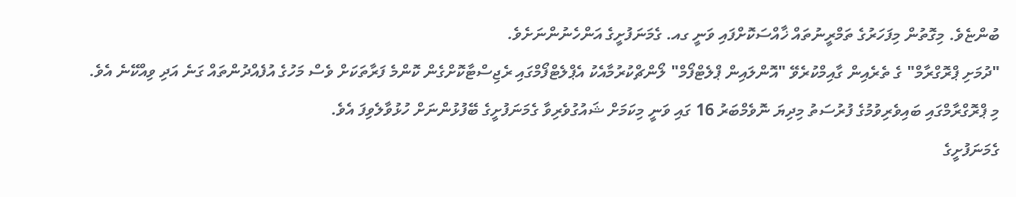ބުންޏެވެ. މިގޮތުން މިފަހަރުގެ ތަމްރީނުތައް ޚާއްސަކޮށްފައި ވަނީ ގއ. ގެމަނަފުށީގެ އަންހެނުންނަށެވެ.
"ދުމަށި ޕްރޮގްރާމް" ގެ ތެރެއިން ގާއިމްކުރެވޭ "އޮންލައިން ޕްލެޓްފޯމް" ލޯންޗްކުރުމާއެކު އެޕްލެޓްފޯމްގައި ރެޖިސްޓާކޮށްގެން ކޮންމެ ފަރާތަކަށް ވެސް މަހުގެ އުފެއްދުންތައް ގަނެ އަދި ވިއްކޭނެ އެވެ.
މި ޕްރޮގްރާމްގައި ބައިވެރިވުމުގެ ފުރުސަތު މިދިޔަ ނޮވެމްބަރު 16 ގައި ވަނީ މިކަމަށް ޝައުގުވެރިވާ ގެމަނަފުށީގެ ބޭފުޅުންނަށް ހުޅުވާލެވިފަ އެވެ.
ގެމަނަފުށީގެ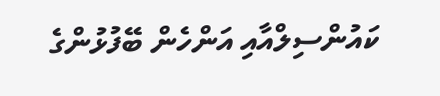ކައުންސިލްއާއި އަންހެން ބޭފުޅުންގެ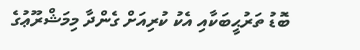ބޮޑު ތަރުޙީބަކާއި އެކު ކުރިއަށް ގެންދާ މިމަޝްރޫޢުގެ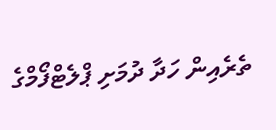ތެރެއިން ހަދާ ދުމަށި ޕްލެޓްފޯމްގެ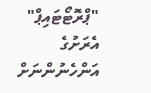"ޕްރޮޓޯޓައިޕް" އެރަށުގެ އަންހެނުންނަށް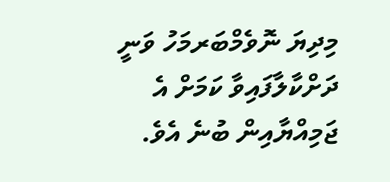މިދިޔަ ނޮވެމްބަރމަހު ވަނީ ދަށްކާލާފައިވާ ކަމަށް އެ ޖަމިއްޔާއިން ބުނެ އެވެ.